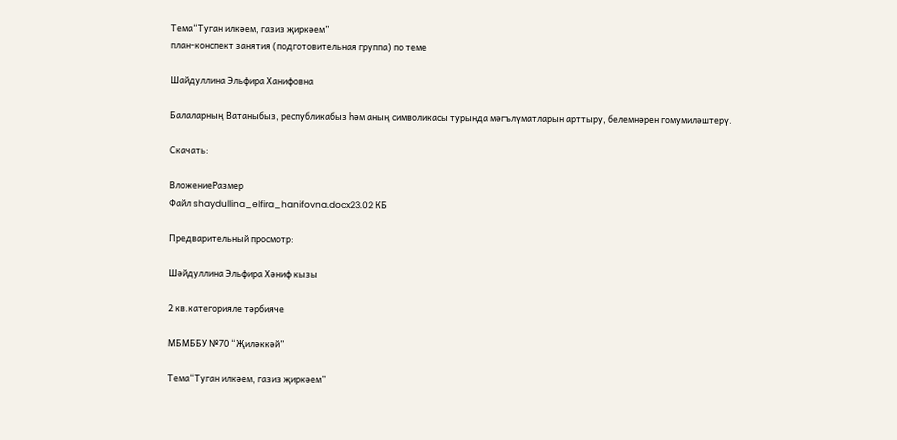Тема“Туган илкәем, газиз җиркәем”
план-конспект занятия (подготовительная группа) по теме

Шайдуллина Эльфира Ханифовна

Балаларның Ватаныбыз, республикабыз hәм аның символикасы турында мәгълүматларын арттыру, белемнәрен гомумиләштерү.

Скачать:

ВложениеРазмер
Файл shaydullina_elfira_hanifovna.docx23.02 КБ

Предварительный просмотр:

Шәйдуллина Эльфира Хәниф кызы

2 кв.категорияле тәрбияче

МБМББУ №70 “Җиләккәй”

Тема“Туган илкәем, газиз җиркәем”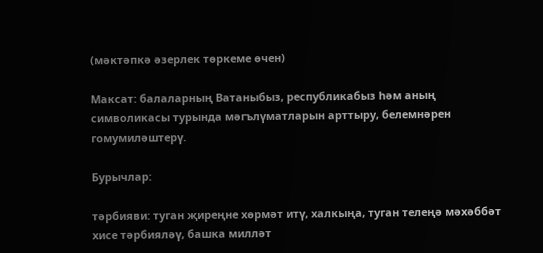(мәктәпкә әзерлек төркеме өчен)

Максат: балаларның Ватаныбыз, республикабыз hәм аның символикасы турында мәгълүматларын арттыру, белемнәрен гомумиләштерү.

Бурычлар:

тәрбияви: туган җиреңне хөрмәт итү, халкыңа, туган телеңә мәхәббәт хисе тәрбияләү, башка милләт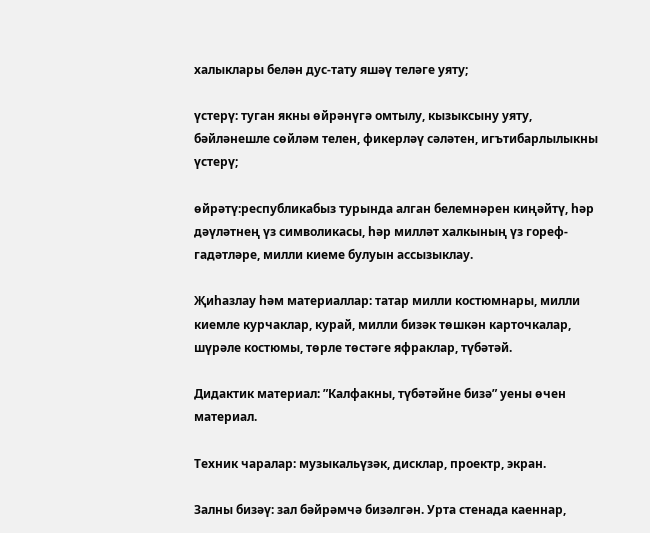халыклары белән дус-тату яшәү теләге уяту;

үстерү: туган якны өйрәнүгә омтылу, кызыксыну уяту, бәйләнешле сөйләм телен, фикерләү сәләтен, игътибарлылыкны үстерү;

өйрәтү:республикабыз турында алган белемнәрен киңәйтү, hәр дәүләтнең үз символикасы, hәр милләт халкының үз гореф-гадәтләре, милли киеме булуын ассызыклау.

Җиhазлау hәм материаллар: татар милли костюмнары, милли киемле курчаклар, курай, милли бизәк төшкән карточкалар, шүрәле костюмы, төрле төстәге яфраклар, түбәтәй.

Дидактик материал: ”Калфакны, түбәтәйне бизә” уены өчен материал.

Техник чаралар: музыкальүзәк, дисклар, проектр, экран.

Залны бизәү: зал бәйрәмчә бизәлгән. Урта стенада каеннар,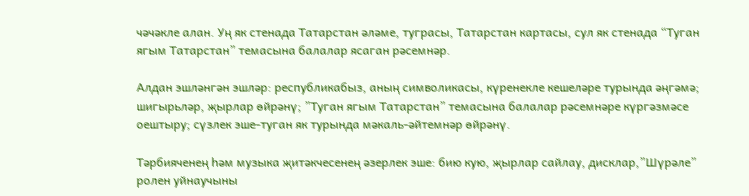чәчәкле алан. Уң як стенада Татарстан әләме, туграсы, Татарстан картасы, сул як стенада “Туган ягым Татарстан” темасына балалар ясаган рәсемнәр.

Алдан эшләнгән эшләр: республикабыз, аның символикасы, күренекле кешеләре турында әңгәмә; шигырьләр, җырлар өйрәнү; ”Туган ягым Татарстан” темасына балалар рәсемнәре күргәзмәсе оештыру; сүзлек эше-туган як турында мәкаль-әйтемнәр өйрәнү.

Тәрбияченең hәм музыка җитәкчесенең әзерлек эше: бию кую, җырлар сайлау, дисклар,”Шүрәле” ролен уйнаучыны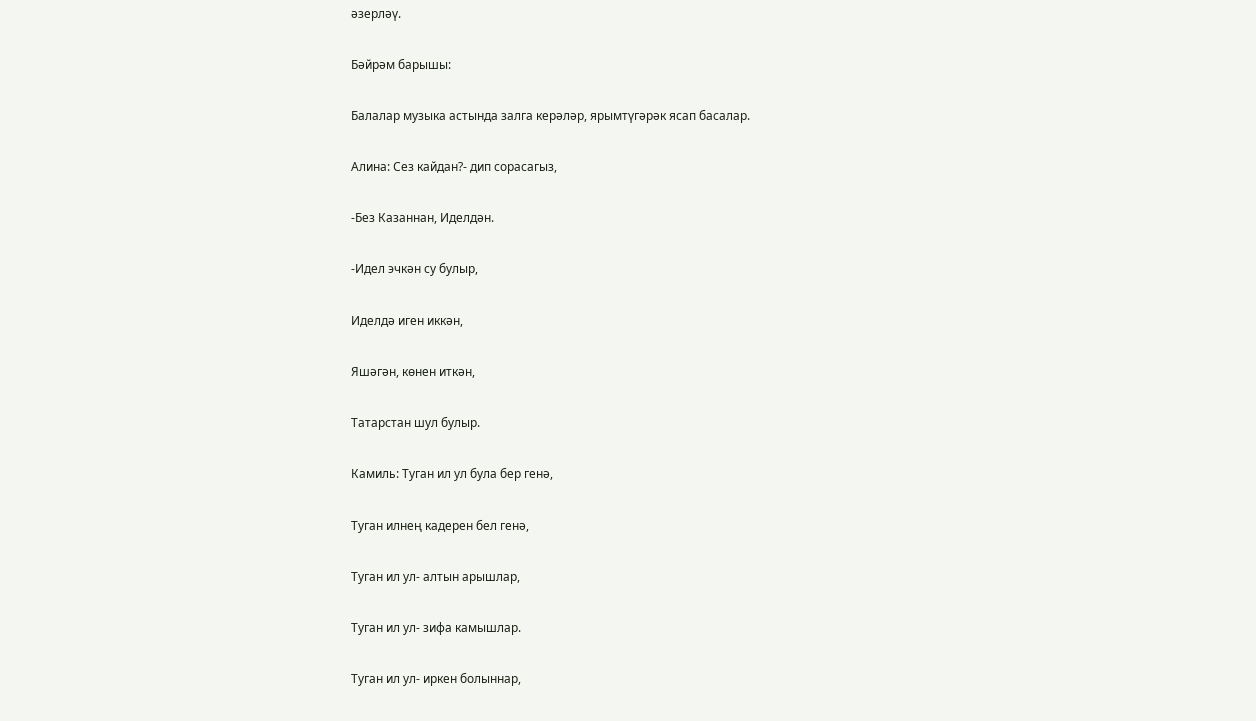әзерләү.

Бәйрәм барышы:

Балалар музыка астында залга керәләр, ярымтүгәрәк ясап басалар.

Алина: Сез кайдан?- дип сорасагыз,

-Без Казаннан, Иделдән.

-Идел эчкән су булыр,

Иделдә иген иккән,

Яшәгән, көнен иткән,

Татарстан шул булыр.

Камиль: Туган ил ул була бер генә,

Туган илнең кадерен бел генә,

Туган ил ул- алтын арышлар,

Туган ил ул- зифа камышлар.

Туган ил ул- иркен болыннар,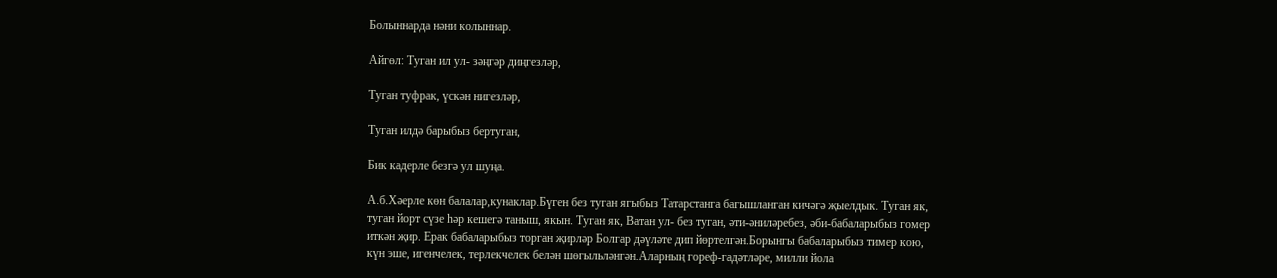Болыннарда нәни колыннар.

Айгөл: Туган ил ул- зәңгәр диңгезләр,

Туган туфрак, үскән нигезләр,

Туган илдә барыбыз бертуган,

Бик кадерле безгә ул шуңа.

А.б.Хәерле көн балалар,кунаклар.Бүген без туган ягыбыз Татарстанга багышланган кичәгә җыелдык. Туган як, туган йорт сүзе hәр кешегә таныш, якын. Туган як, Ватан ул- без туган, әти-әниләребез, әби-бабаларыбыз гомер иткән җир. Ерак бабаларыбыз торган җирләр Болгар дәүләте дип йөртелгән.Борынгы бабаларыбыз тимер кою, күн эше, игенчелек, терлекчелек белән шөгыльләнгән.Аларның гореф-гадәтләре, милли йола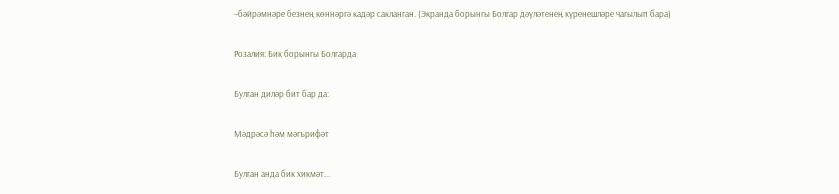–бәйрәмнәре безнең көннәргә кадәр сакланган. (Экранда борынгы Болгар дәүләтенең күренешләре чагылып бара)

Розалия: Бик борынгы Болгарда

Булган диләр бит бар да:

Мәдрәсә hәм мәгърифәт

Булган анда бик хикмәт...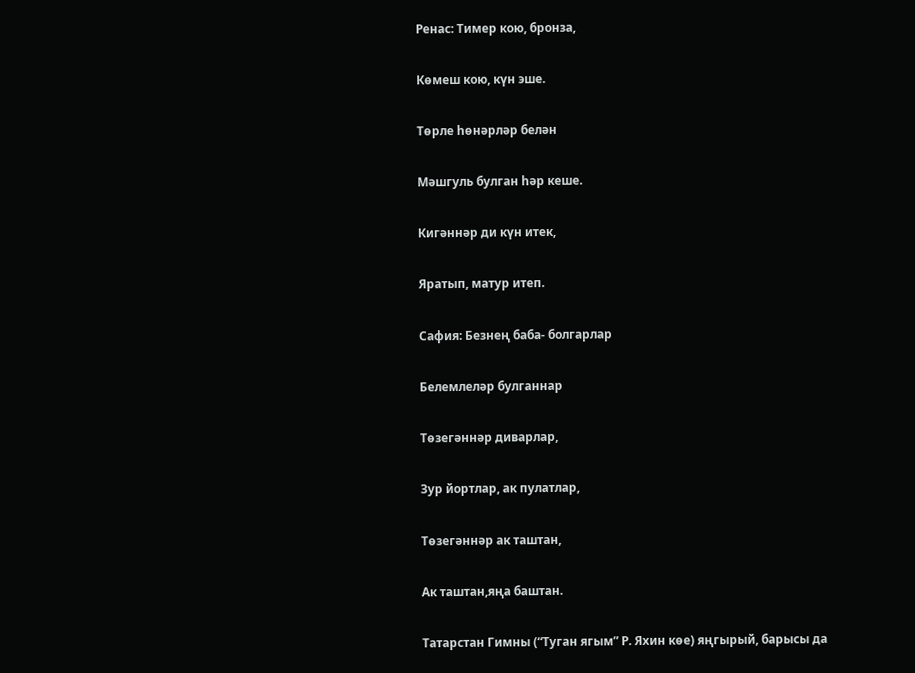Ренас: Тимер кою, бронза,

Көмеш кою, күн эше.

Төрле hөнәрләр белән

Мәшгуль булган hәр кеше.

Кигәннәр ди күн итек,

Яратып, матур итеп.

Сафия: Безнең баба- болгарлар

Белемлеләр булганнар

Төзегәннәр диварлар,

Зур йортлар, ак пулатлар,

Төзегәннәр ак таштан,

Ак таштан,яңа баштан.

Татарстан Гимны (“Туган ягым” Р. Яхин көе) яңгырый, барысы да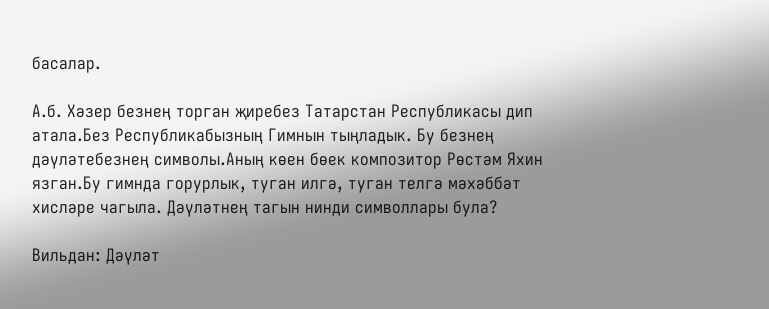басалар.

А.б. Хәзер безнең торган җиребез Татарстан Республикасы дип атала.Без Республикабызның Гимнын тыңладык. Бу безнең дәүләтебезнең символы.Аның көен бөек композитор Рөстәм Яхин язган.Бу гимнда горурлык, туган илгә, туган телгә мәхәббәт хисләре чагыла. Дәүләтнең тагын нинди символлары була?

Вильдан: Дәүләт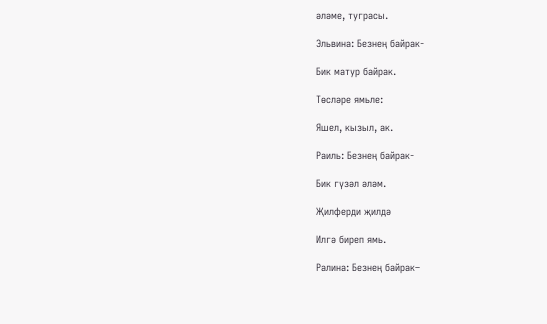әләме, туграсы.

Эльвина: Безнең байрак-

Бик матур байрак.

Төсләре ямьле:

Яшел, кызыл, ак.

Раиль: Безнең байрак-

Бик гүзәл әләм.

Җилферди җилдә

Илгә биреп ямь.

Ралина: Безнең байрак–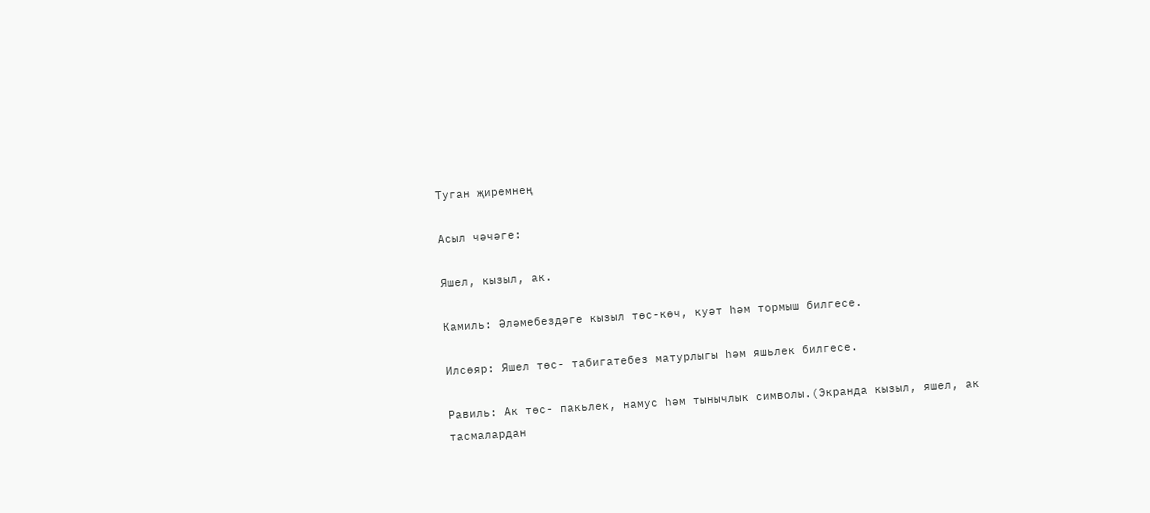Туган җиремнең

Асыл чәчәге:

Яшел, кызыл, ак.

Камиль: Әләмебездәге кызыл төс-көч, куәт hәм тормыш билгесе.

Илсөяр: Яшел төс- табигатебез матурлыгы hәм яшьлек билгесе.

Равиль: Ак төс- пакьлек, намус hәм тынычлык символы.(Экранда кызыл, яшел, ак тасмалардан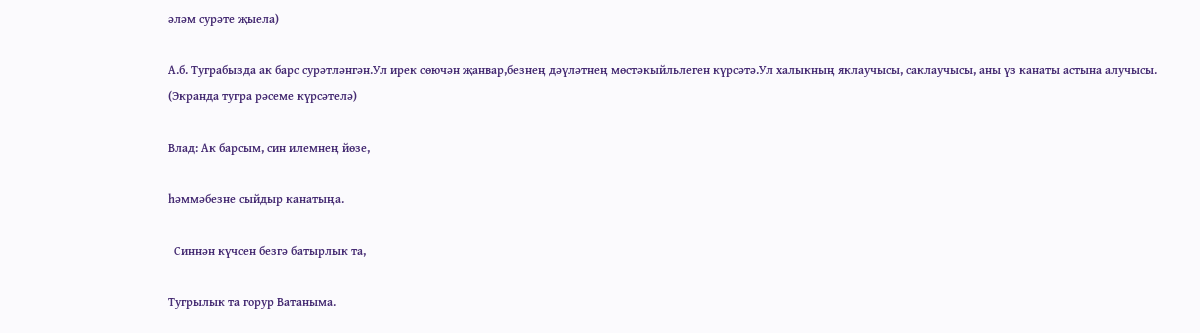әләм сурәте җыела)

А.б. Туграбызда ак барс сурәтләнгән.Ул ирек сөючән җанвар,безнең дәүләтнең мөстәкыйльлеген күрсәтә.Ул халыкның яклаучысы, саклаучысы, аны үз канаты астына алучысы. (Экранда тугра рәсеме күрсәтелә)

Влад: Ак барсым, син илемнең йөзе,

hәммәбезне сыйдыр канатыңа.

  Синнән күчсен безгә батырлык та,

Тугрылык та горур Ватаныма.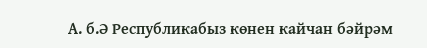А. б.Ә Республикабыз көнен кайчан бәйрәм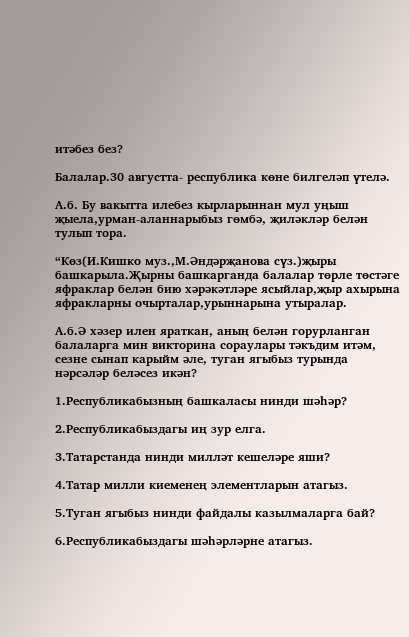итәбез без?

Балалар.30 августта- республика көне билгеләп үтелә.

А.б. Бу вакытта илебез кырларыннан мул уңыш җыела,урман-аланнарыбыз гөмбә, җиләкләр белән тулып тора.

“Көз(И.Кишко муз.,М.Әндәрҗанова сүз.)җыры башкарыла.Җырны башкарганда балалар төрле төстәге яфраклар белән бию хәрәкәтләре ясыйлар,җыр ахырына яфракларны очырталар,урыннарына утыралар.

А.б.Ә хәзер илен яраткан, аның белән горурланган балаларга мин викторина сораулары тәкъдим итәм, сезне сынап карыйм әле, туган ягыбыз турында нәрсәләр беләсез икән?

1.Республикабызның башкаласы нинди шәhәр?

2.Республикабыздагы иң зур елга.

3.Татарстанда нинди милләт кешеләре яши?

4.Татар милли киеменең элементларын атагыз.

5.Туган ягыбыз нинди файдалы казылмаларга бай?

6.Республикабыздагы шәhәрләрне атагыз.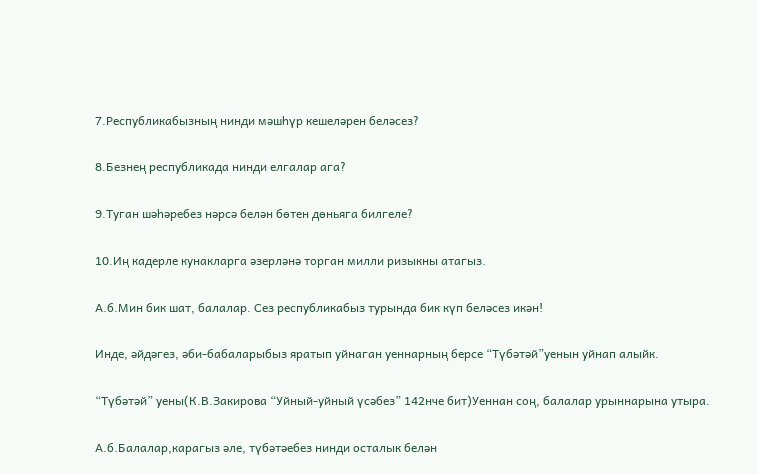7.Республикабызның нинди мәшhүр кешеләрен беләсез?

8.Безнең республикада нинди елгалар ага?

9.Туган шәhәребез нәрсә белән бөтен дөньяга билгеле?

10.Иң кадерле кунакларга әзерләнә торган милли ризыкны атагыз.

А.б.Мин бик шат, балалар. Сез республикабыз турында бик күп беләсез икән!

Инде, әйдәгез, әби-бабаларыбыз яратып уйнаган уеннарның берсе “Түбәтәй”уенын уйнап алыйк.

“Түбәтәй” уены(К.В.Закирова “Уйный-уйный үсәбез” 142нче бит)Уеннан соң, балалар урыннарына утыра.

А.б.Балалар,карагыз әле, түбәтәебез нинди осталык белән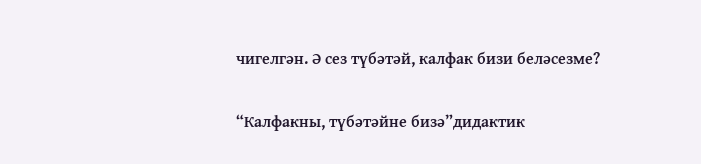чигелгән. Ә сез түбәтәй, калфак бизи беләсезме?

“Калфакны, түбәтәйне бизә”дидактик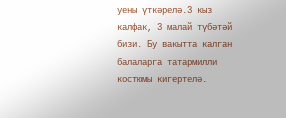уены үткәрелә.3 кыз калфак, 3 малай түбәтәй бизи. Бу вакытта калган балаларга татармилли костюмы кигертелә.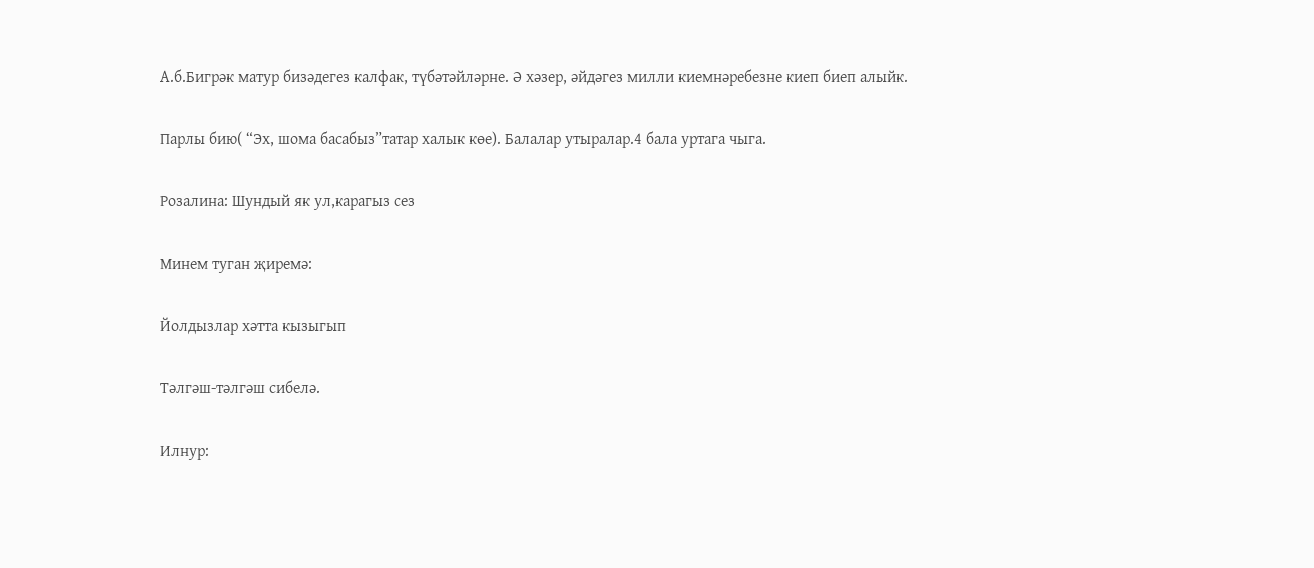А.б.Бигрәк матур бизәдегез калфак, түбәтәйләрне. Ә хәзер, әйдәгез милли киемнәребезне киеп биеп алыйк.

Парлы бию( “Эх, шома басабыз”татар халык көе). Балалар утыралар.4 бала уртага чыга.

Розалина: Шундый як ул,карагыз сез

Минем туган җиремә:

Йолдызлар хәтта кызыгып

Тәлгәш-тәлгәш сибелә.

Илнур: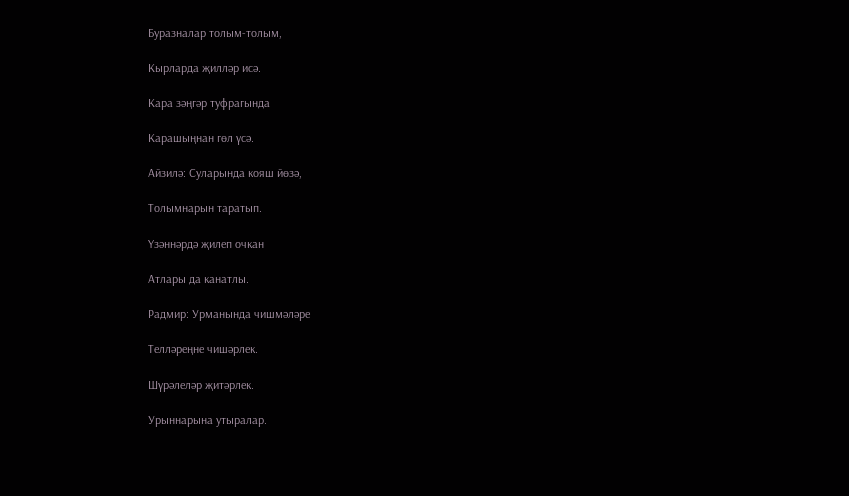Буразналар толым-толым,

Кырларда җилләр исә.

Кара зәңгәр туфрагында

Карашыңнан гөл үсә.

Айзилә: Суларында кояш йөзә,

Толымнарын таратып.

Үзәннәрдә җилеп очкан

Атлары да канатлы.

Радмир: Урманында чишмәләре

Телләреңне чишәрлек.

Шүрәлеләр җитәрлек.

Урыннарына утыралар.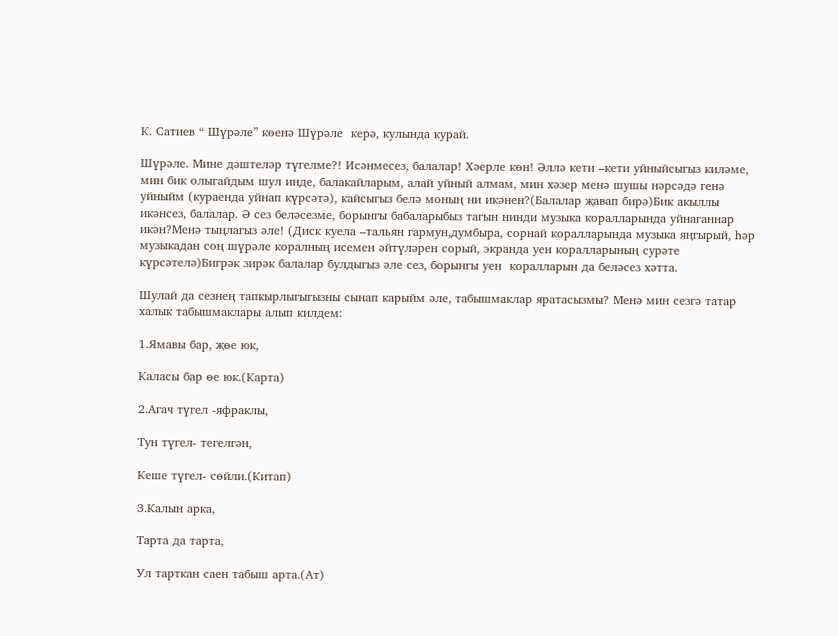К. Сатиев “ Шүрәле” көенә Шүрәле  керә, кулында курай.

Шүрәле. Мине дәштеләр түгелме?! Исәнмесез, балалар! Хәерле көн! Әллә кети –кети уйныйсыгыз киләме, мин бик олыгайдым шул инде, балакайларым, алай уйный алмам, мин хәзер менә шушы нәрсәдә генә уйныйм (кураенда уйнап күрсәтә), кайсыгыз белә моның ни икәнен?(Балалар җавап бирә)Бик акыллы икәнсез, балалар. Ә сез беләсезме, борынгы бабаларыбыз тагын нинди музыка коралларында уйнаганнар икән?Менә тыңлагыз әле! (Диск куела –тальян гармун,думбыра, сорнай коралларында музыка яңгырый, hәр музыкадан соң шүрәле коралның исемен әйтүләрен сорый, экранда уен коралларының сурәте күрсәтелә)Бигрәк зирәк балалар булдыгыз әле сез, борынгы уен  коралларын да беләсез хәтта.

Шулай да сезнең тапкырлыгыгызны сынап карыйм әле, табышмаклар яратасызмы? Менә мин сезгә татар халык табышмаклары алып килдем:

1.Ямавы бар, җөе юк,

Каласы бар өе юк.(Карта)

2.Агач түгел -яфраклы,

Тун түгел- тегелгән,

Кеше түгел- сөйли.(Китап)

3.Калын арка,

Тарта да тарта,

Ул тарткан саен табыш арта.(Ат)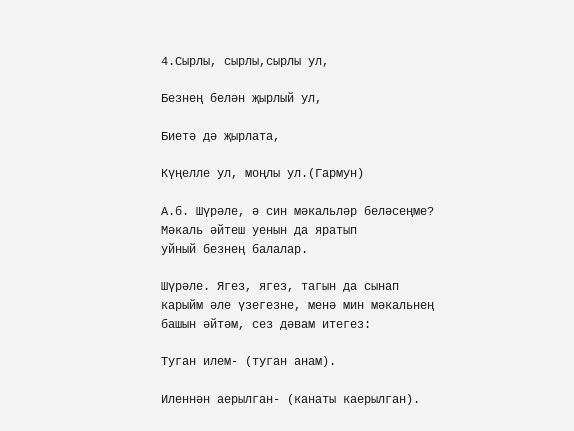4.Сырлы, сырлы,сырлы ул,

Безнең белән җырлый ул,

Биетә дә җырлата,

Күңелле ул, моңлы ул.(Гармун)

А.б. Шүрәле, ә син мәкальләр беләсеңме? Мәкаль әйтеш уенын да яратып        уйный безнең балалар.

Шүрәле. Ягез, ягез, тагын да сынап карыйм әле үзегезне, менә мин мәкальнең башын әйтәм, сез дәвам итегез:

Туган илем- (туган анам).

Иленнән аерылган- (канаты каерылган).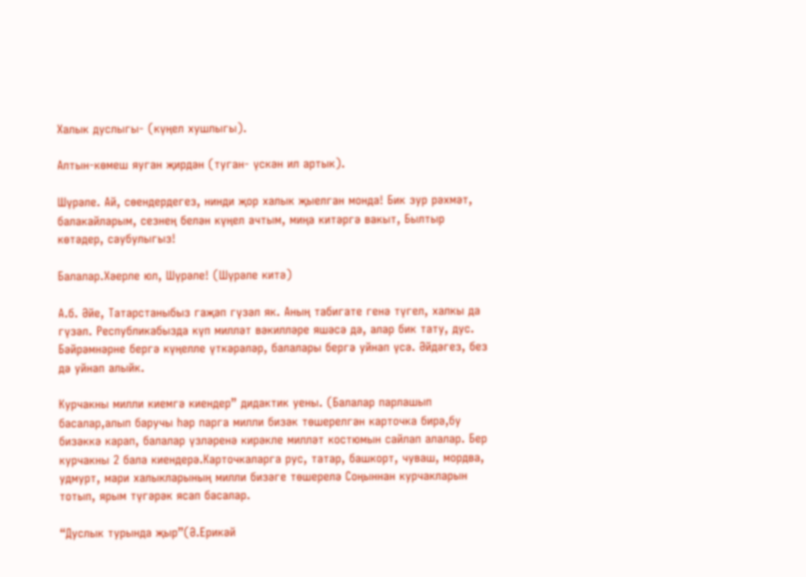Халык дуслыгы- (күңел хушлыгы).

Алтын-көмеш яуган җирдән (туган- үскән ил артык).

Шүрәле. Ай, сөендердегез, нинди җор халык җыелган монда! Бик зур рәхмәт, балакайларым, сезнең белән күңел ачтым, миңа китәргә вакыт, Былтыр көтәдер, саубулыгыз!

Балалар.Хәерле юл, Шүрәле! (Шүрәле китә)

А.б. Әйе, Татарстаныбыз гаҗәп гүзәл як. Аның табигате генә түгел, халкы да гүзәл. Республикабызда күп милләт вәкилләре яшәсә дә, алар бик тату, дус. Бәйрәмнәрне бергә күңелле үткәрәләр, балалары бергә уйнап үсә. Әйдәгез, без дә уйнап алыйк.

Курчакны милли киемгә киендер” дидактик уены. (Балалар парлашып басалар,алып баручы hәр парга милли бизәк төшерелгән карточка бирә,бу бизәккә карап, балалар үзләренә кирәкле милләт костюмын сайлап алалар. Бер курчакны 2 бала киендерә.Карточкаларга рус, татар, башкорт, чуваш, мордва, удмурт, мари халыкларының милли бизәге төшерелә Соңыннан курчакларын тотып, ярым түгәрәк ясап басалар.

“Дуслык турында җыр”(Ә.Ерикәй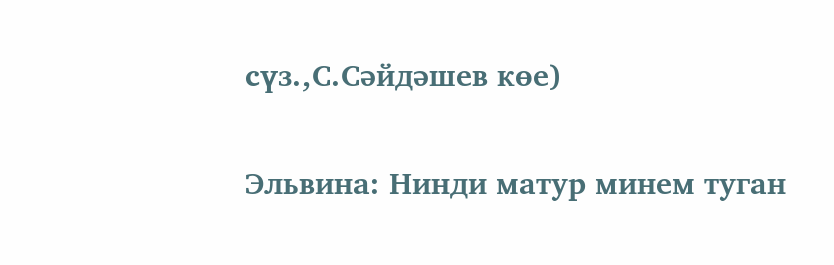сүз.,С.Сәйдәшев көе)

Эльвина: Нинди матур минем туган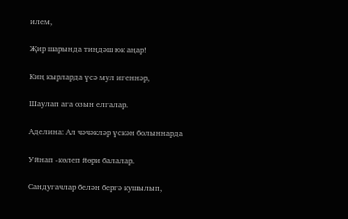илем,

Җир шарында тиңдәш юк аңар!

Киң кырларда үсә мул игеннәр,

Шаулап ага озын елгалар.

Аделина: Ал чәчәкләр үскән болыннарда

Уйнап -көлеп йөри балалар.

Сандугачлар белән бергә кушылып,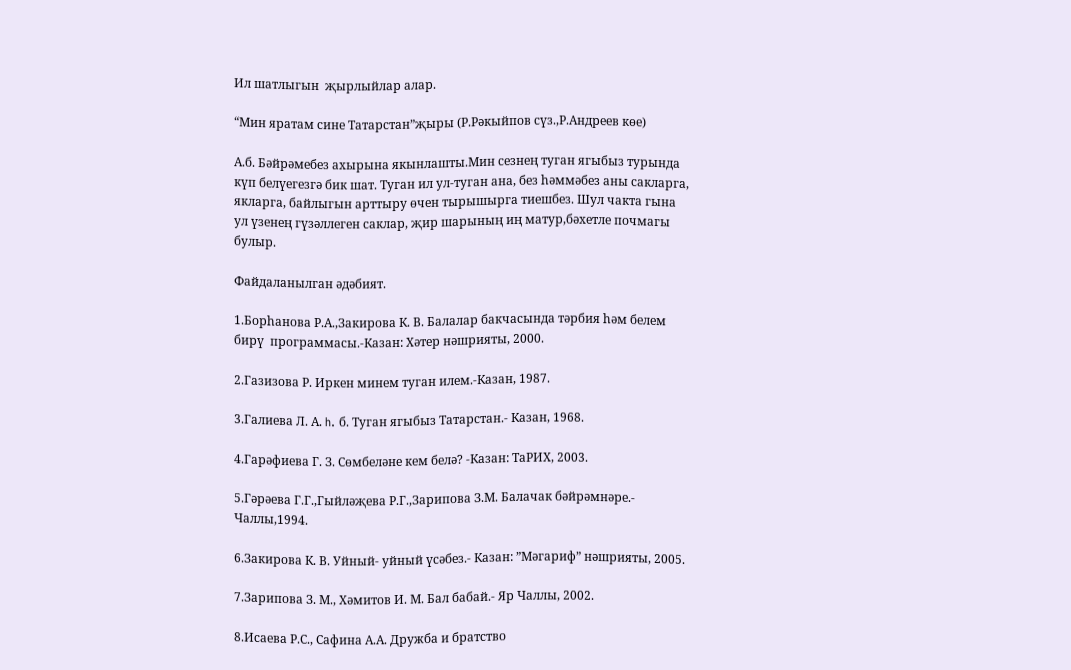Ил шатлыгын  җырлыйлар алар.

“Мин яратам сине Татарстан”җыры (Р.Рәкыйпов сүз.,Р.Андреев көе)

А.б. Бәйрәмебез ахырына якынлашты.Мин сезнең туган ягыбыз турында күп белүегезгә бик шат. Туган ил ул-туган ана, без hәммәбез аны сакларга, якларга, байлыгын арттыру өчен тырышырга тиешбез. Шул чакта гына ул үзенең гүзәллеген саклар, җир шарының иң матур,бәхетле почмагы булыр.

Файдаланылган әдәбият.

1.Борhанова Р.А.,Закирова К. В. Балалар бакчасында тәрбия hәм белем бирү  программасы.-Казан: Хәтер нәшрияты, 2000.

2.Газизова Р. Иркен минем туган илем.-Казан, 1987.

3.Галиева Л. А. h. б. Туган ягыбыз Татарстан.- Казан, 1968.

4.Гарәфиева Г. З. Сөмбеләне кем белә? -Казан: ТаРИХ, 2003.

5.Гәрәева Г.Г.,Гыйләҗева Р.Г.,Зарипова З.М. Балачак бәйрәмнәре.-  Чаллы,1994.

6.Закирова К. В. Уйный- уйный үсәбез.- Казан: ”Мәгариф” нәшрияты, 2005.

7.Зарипова З. М., Хәмитов И. М. Бал бабай.- Яр Чаллы, 2002.

8.Исаева Р.С., Сафина А.А. Дружба и братство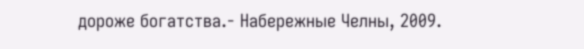дороже богатства.- Набережные Челны, 2009.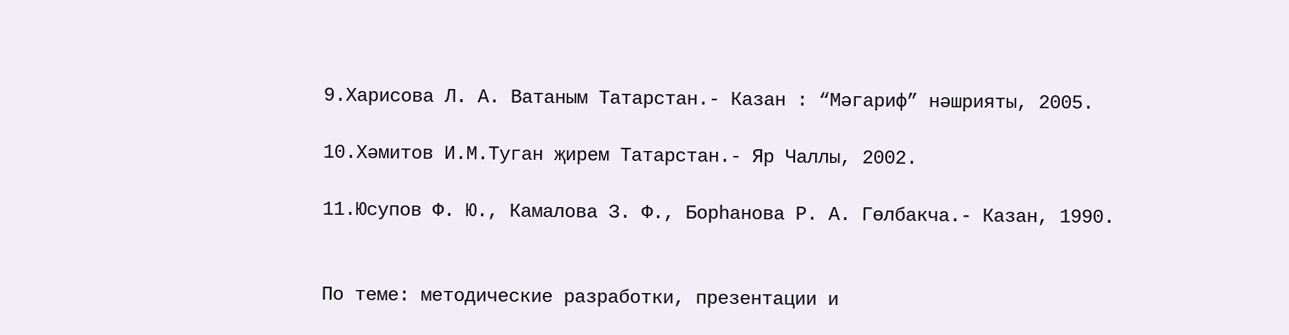9.Харисова Л. А. Ватаным Татарстан.- Казан : “Мәгариф” нәшрияты, 2005.

10.Хәмитов И.М.Туган җирем Татарстан.- Яр Чаллы, 2002.

11.Юсупов Ф. Ю., Камалова З. Ф., Борhанова Р. А. Гөлбакча.- Казан, 1990.


По теме: методические разработки, презентации и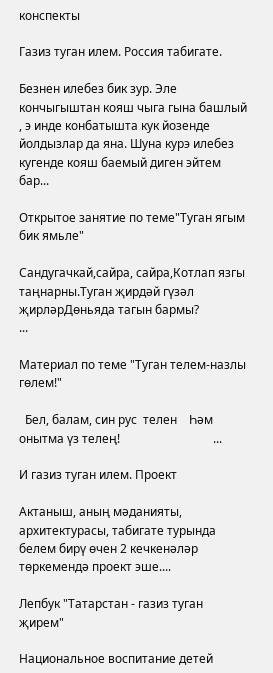конспекты

Газиз туган илем. Россия табигате.

Безнен илебез бик зур. Эле кончыгыштан кояш чыга гына башлый , э инде конбатышта кук йозенде йолдызлар да яна. Шуна курэ илебез кугенде кояш баемый диген эйтем бар...

Открытое занятие по теме"Туган ягым бик ямьле"

Сандугачкай,сайра, сайра,Котлап язгы таңнарны.Туган җирдәй гүзәл җирләрДөньяда тагын бармы?                             ...

Материал по теме "Туган телем-назлы гөлем!"

  Бел, балам, син рус  телен    Һәм онытма үз телең!                               ...

И газиз туган илем. Проект

Актаныш, аның мәданияты, архитектурасы, табигате турында белем бирү өчен 2 кечкенәләр төркемендә проект эше....

Лепбук "Татарстан - газиз туган җирем"

Национальное воспитание детей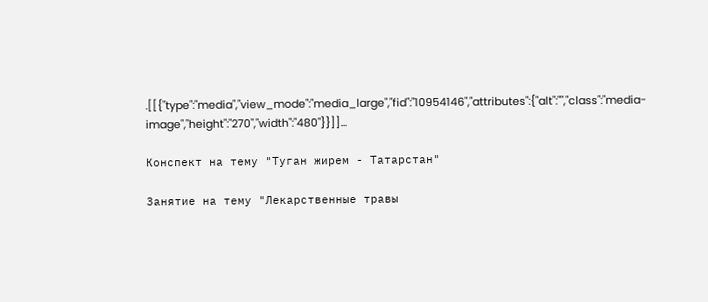.[[{"type":"media","view_mode":"media_large","fid":"10954146","attributes":{"alt":"","class":"media-image","height":"270","width":"480"}}]]...

Конспект на тему "Туган жирем - Татарстан"

Занятие на тему "Лекарственные травы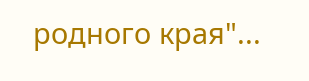родного края"...